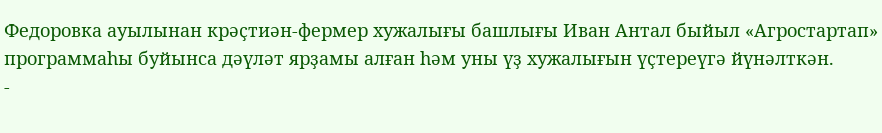Федоровка ауылынан крәҫтиән-фермер хужалығы башлығы Иван Антал быйыл «Агростартап» программаһы буйынса дәүләт ярҙамы алған һәм уны үҙ хужалығын үҫтереүгә йүнәлткән.
-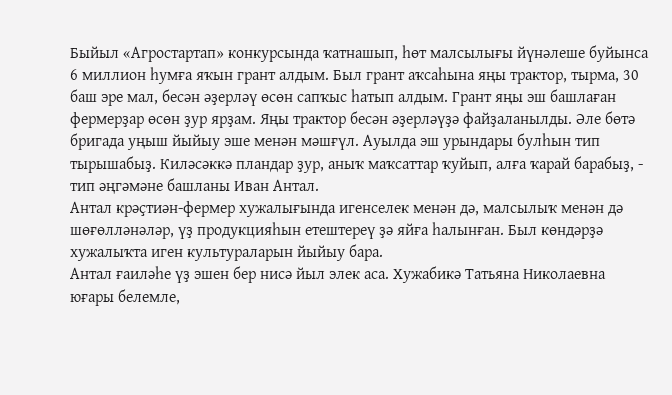Быйыл «Агростартап» конкурсында ҡатнашып, һөт малсылығы йүнәлеше буйынса 6 миллион һумға яҡын грант алдым. Был грант аҡсаһына яңы трактор, тырма, 30 баш эре мал, бесән әҙерләү өсөн сапҡыс һатып алдым. Грант яңы эш башлаған фермерҙар өсөн ҙур ярҙам. Яңы трактор бесән әҙерләүҙә файҙаланылды. Әле бөтә бригада уңыш йыйыу эше менән мәшғүл. Ауылда эш урындары булһын тип тырышабыҙ. Киләсәккә пландар ҙур, аныҡ маҡсаттар ҡуйып, алға ҡарай барабыҙ, - тип әңгәмәне башланы Иван Антал.
Антал крәҫтиән-фермер хужалығында игенселек менән дә, малсылыҡ менән дә шөғөлләнәләр, үҙ продукцияһын етештереү ҙә яйға һалынған. Был көндәрҙә хужалыҡта иген культураларын йыйыу бара.
Антал ғаиләһе үҙ эшен бер нисә йыл элек аса. Хужабикә Татьяна Николаевна юғары белемле,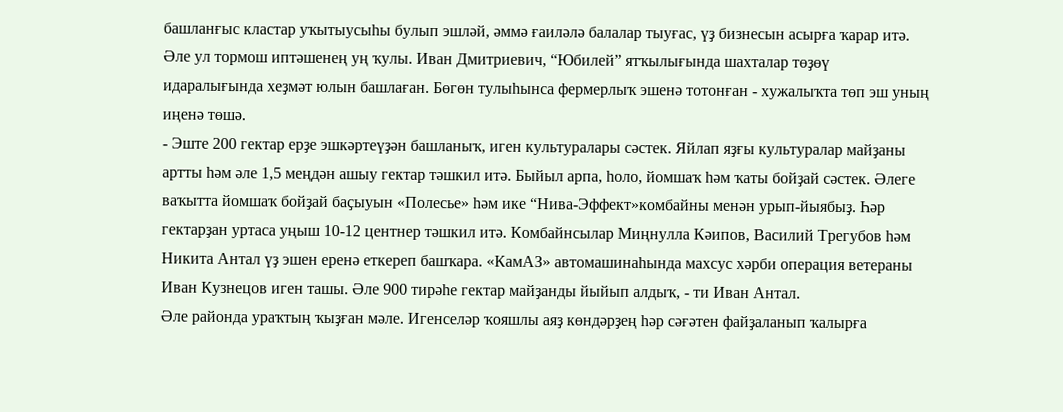башланғыс кластар уҡытыусыһы булып эшләй, әммә ғаиләлә балалар тыуғас, үҙ бизнесын асырға ҡарар итә. Әле ул тормош иптәшенең уң ҡулы. Иван Дмитриевич, “Юбилей” ятҡылығында шахталар төҙөү идаралығында хеҙмәт юлын башлаған. Бөгөн тулыһынса фермерлыҡ эшенә тотонған - хужалыҡта төп эш уның иңенә төшә.
- Эште 200 гектар ерҙе эшкәртеүҙән башланыҡ, иген культуралары сәстек. Яйлап яҙғы культуралар майҙаны артты һәм әле 1,5 меңдән ашыу гектар тәшкил итә. Быйыл арпа, һоло, йомшаҡ һәм ҡаты бойҙай сәстек. Әлеге ваҡытта йомшаҡ бойҙай баҫыуын «Полесье» һәм ике “Нива-Эффект»комбайны менән урып-йыябыҙ. Һәр гектарҙан уртаса уңыш 10-12 центнер тәшкил итә. Комбайнсылар Миңнулла Кәипов, Василий Трегубов һәм Никита Антал үҙ эшен еренә еткереп башҡара. «КамАЗ» автомашинаһында махсус хәрби операция ветераны Иван Кузнецов иген ташы. Әле 900 тирәһе гектар майҙанды йыйып алдыҡ, - ти Иван Антал.
Әле районда ураҡтың ҡыҙған мәле. Игенселәр ҡояшлы аяҙ көндәрҙең һәр сәғәтен файҙаланып ҡалырға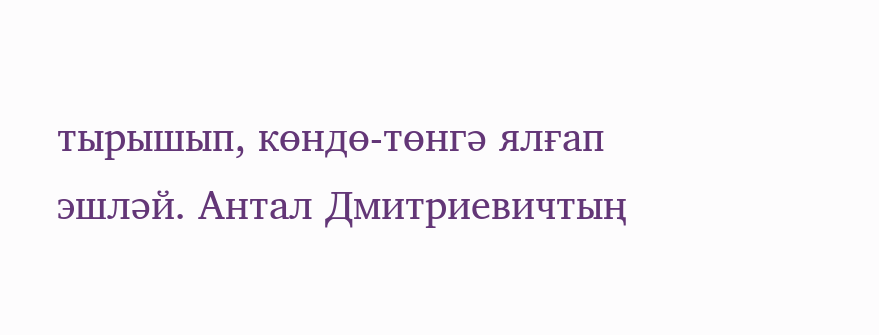тырышып, көндө-төнгә ялғап эшләй. Антал Дмитриевичтың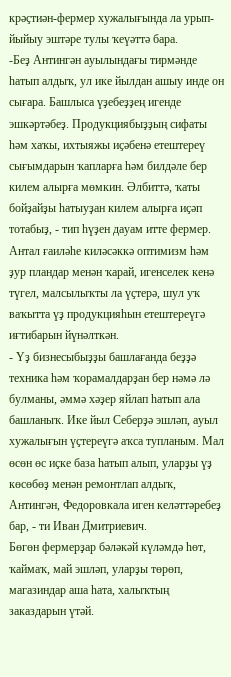крәҫтиән-фермер хужалығында ла урып-йыйыу эштәре тулы ҡеүәттә бара.
-Беҙ Антингән ауылындағы тирмәнде һатып алдыҡ, ул ике йылдан ашыу инде он сығара. Башлыса үҙебеҙҙең игенде эшкәртәбеҙ. Продукциябыҙҙың сифаты һәм хаҡы, ихтыяжы иҫәбенә етештереү сығымдарын ҡапларға һәм билдәле бер килем алырға мөмкин. Әлбиттә, ҡаты бойҙайҙы һатыуҙан килем алырға иҫәп тотабыҙ, - тип һүҙен дауам итте фермер.
Антал ғаиләһе киләсәккә оптимизм һәм ҙур пландар менән ҡарай, игенселек кенә түгел, малсылыҡты ла үҫтерә, шул уҡ ваҡытта үҙ продукцияһын етештереүгә иғтибарын йүнәлткән.
- Үҙ бизнесыбыҙҙы башлағанда беҙҙә техника һәм ҡорамалдарҙан бер нәмә лә булманы, әммә хәҙер яйлап һатып ала башланыҡ. Ике йыл Себерҙә эшләп, ауыл хужалығын үҫтереүгә аҡса тупланым. Мал өсөн өс иҫке база һатып алып, уларҙы үҙ көсөбөҙ менән ремонтлап алдыҡ, Антингән, Федоровкала иген келәттәребеҙ бар, - ти Иван Дмитриевич.
Бөгөн фермерҙар бәләкәй күләмдә һөт, ҡаймаҡ, май эшләп, уларҙы төрөп, магазиндар аша һата, халыҡтың заказдарын үтәй.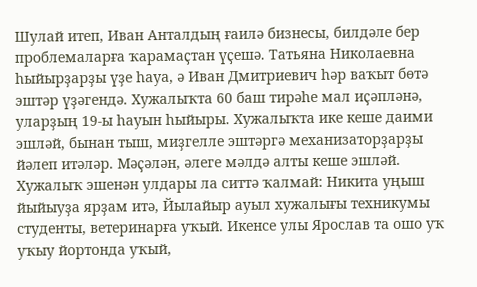Шулай итеп, Иван Анталдың ғаилә бизнесы, билдәле бер проблемаларға ҡарамаҫтан үҫешә. Татьяна Николаевна һыйырҙарҙы үҙе һауа, ә Иван Дмитриевич һәр ваҡыт бөтә эштәр үҙәгендә. Хужалыҡта 60 баш тирәһе мал иҫәпләнә, уларҙың 19-ы һауын һыйыры. Хужалыҡта ике кеше даими эшләй, бынан тыш, миҙгелле эштәргә механизаторҙарҙы йәлеп итәләр. Мәҫәлән, әлеге мәлдә алты кеше эшләй.
Хужалыҡ эшенән улдары ла ситтә ҡалмай: Никита уңыш йыйыуҙа ярҙам итә, Йылайыр ауыл хужалығы техникумы студенты, ветеринарға уҡый. Икенсе улы Ярослав та ошо уҡ уҡыу йортонда уҡый,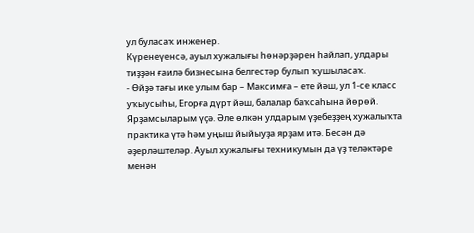ул буласаҡ инженер.
Күренеүенсә, ауыл хужалығы һөнәрҙәрен һайлап, улдары тиҙҙән ғаилә бизнесына белгестәр булып ҡушыласаҡ.
- Өйҙә тағы ике улым бар – Максимға – ете йәш, ул 1-се класс уҡыусыһы, Егорға дүрт йәш, балалар баҡсаһына йөрөй. Ярҙамсыларым үҫә. Әле өлкән улдарым үҙебеҙҙең хужалыҡта практика үтә һәм уңыш йыйыуҙа ярҙам итә. Бесән дә әҙерләштеләр. Ауыл хужалығы техникумын да үҙ теләктәре менән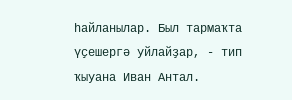һайланылар. Был тармаҡта үҫешергә уйлайҙар, - тип ҡыуана Иван Антал.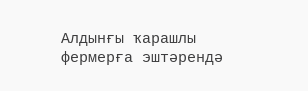Алдынғы ҡарашлы фермерға эштәрендә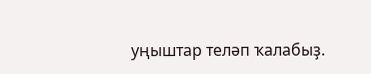уңыштар теләп ҡалабыҙ.